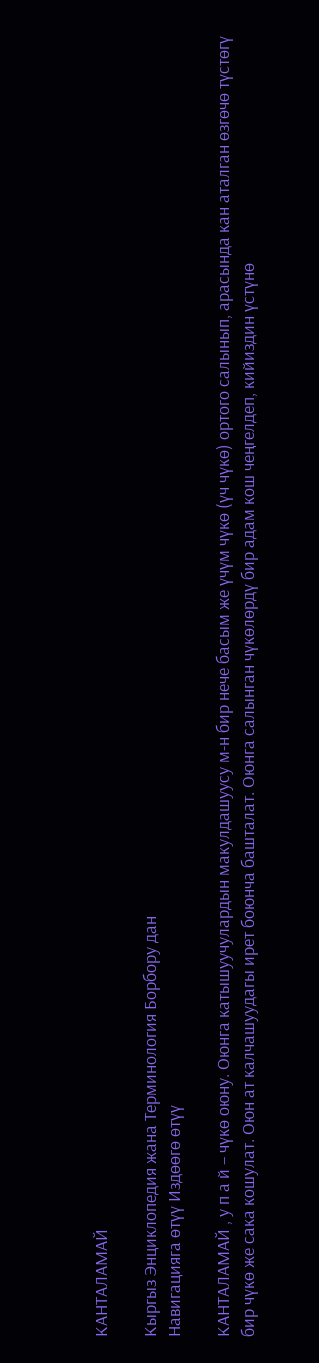КАНТАЛАМАЙ

Кыргыз Энциклопедия жана Терминология Борбору дан
Навигацияга өтүү Издөөгө өтүү

КАНТАЛАМАЙ , у п а й – чүкө оюну. Оюнга катышуучулардын макулдашуусу м-н бир нече басым же үчүм чүкө (үч чүкө) ортого салынып, арасында кан аталган өзгөчө түстөгү бир чүкө же сака кошулат. Оюн ат калчашуудагы ирет боюнча башталат. Оюнга салынган чүкөлөрдү бир адам кош чеңгелдеп, кийиздин үстүнө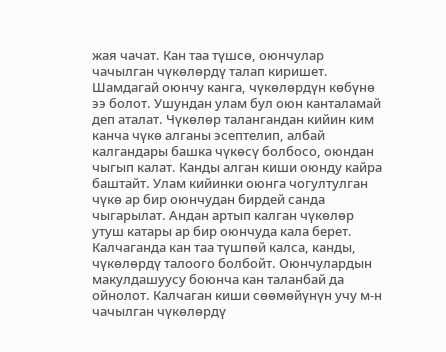жая чачат. Кан таа түшсө, оюнчулар чачылган чүкөлөрдү талап киришет. Шамдагай оюнчу канга, чүкөлөрдүн көбүнө ээ болот. Ушундан улам бул оюн канталамай деп аталат. Чүкөлөр талангандан кийин ким канча чүкө алганы эсептелип, албай калгандары башка чүкөсү болбосо, оюндан чыгып калат. Канды алган киши оюнду кайра баштайт. Улам кийинки оюнга чогултулган чүкө ар бир оюнчудан бирдей санда чыгарылат. Андан артып калган чүкөлөр утуш катары ар бир оюнчуда кала берет. Калчаганда кан таа түшпөй калса, канды, чүкөлөрдү талоого болбойт. Оюнчулардын макулдашуусу боюнча кан таланбай да ойнолот. Калчаган киши сөөмөйүнүн учу м-н чачылган чүкөлөрдү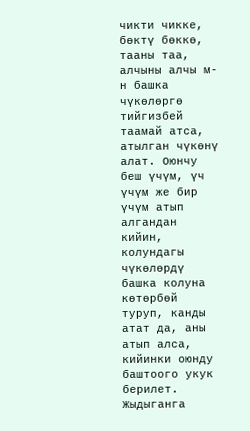чикти чикке, бөктү бөккө, тааны таа, алчыны алчы м-н башка чүкөлөргө тийгизбей таамай атса, атылган чүкөнү алат. Оюнчу беш үчүм, үч үчүм же бир үчүм атып алгандан кийин, колундагы чүкөлөрдү башка колуна көтөрбөй туруп, канды атат да, аны атып алса, кийинки оюнду баштоого укук берилет. Жыдыганга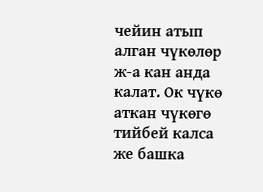чейин атып алган чүкөлөр ж-а кан анда калат. Ок чүкө аткан чүкөгө тийбей калса же башка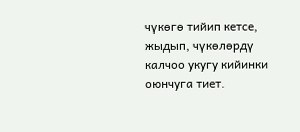чүкөгө тийип кетсе, жыдып, чүкөлөрдү калчоо укугу кийинки оюнчуга тиет.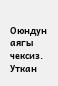Оюндун аягы чексиз. Уткан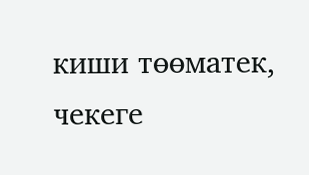киши төөматек, чекеге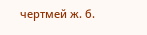чертмей ж. б.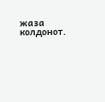жаза колдонот.